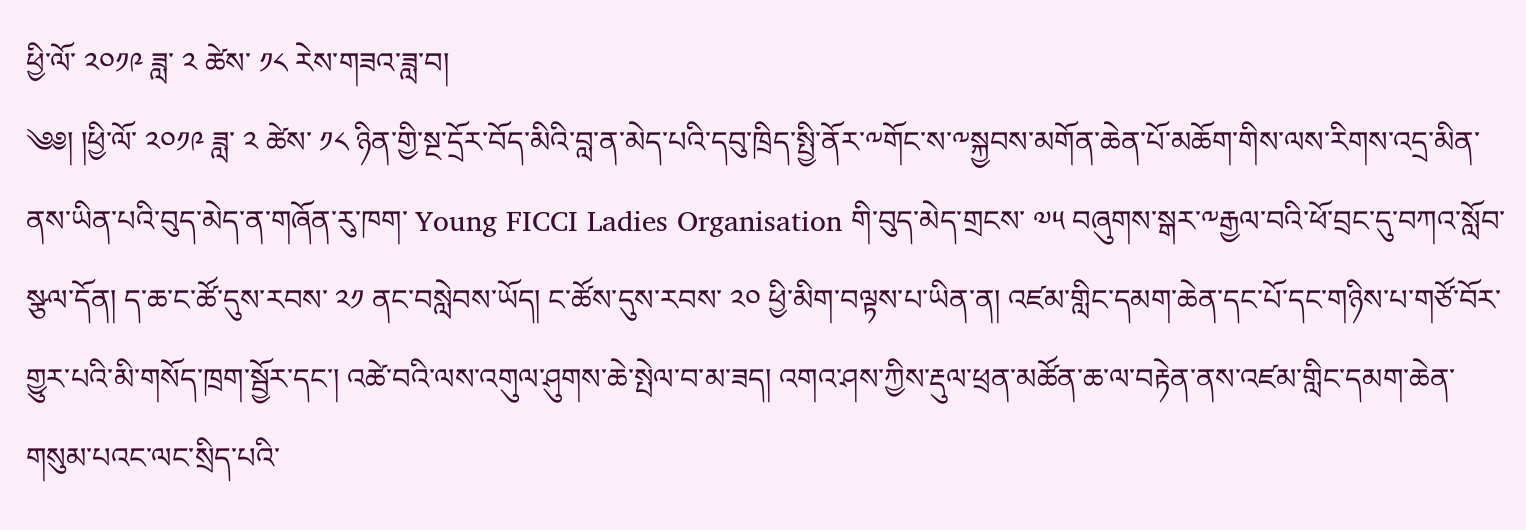ཕྱི་ལོ་ ༢༠༡༩ ཟླ་ ༢ ཚེས་ ༡༨ རེས་གཟའ་ཟླ་བ།
༄༅། །ཕྱི་ལོ་ ༢༠༡༩ ཟླ་ ༢ ཚེས་ ༡༨ ཉིན་གྱི་སྔ་དྲོར་བོད་མིའི་བླ་ན་མེད་པའི་དབུ་ཁྲིད་སྤྱི་ནོར་༸གོང་ས་༸སྐྱབས་མགོན་ཆེན་པོ་མཆོག་གིས་ལས་རིགས་འདྲ་མིན་ནས་ཡིན་པའི་བུད་མེད་ན་གཞོན་རུ་ཁག་ Young FICCI Ladies Organisation གི་བུད་མེད་གྲངས་ ༧༥ བཞུགས་སྒར་༸རྒྱལ་བའི་ཕོ་བྲང་དུ་བཀའ་སློབ་སྩལ་དོན། ད་ཆ་ང་ཚོ་དུས་རབས་ ༢༡ ནང་བསླེབས་ཡོད། ང་ཚོས་དུས་རབས་ ༢༠ ཕྱི་མིག་བལྟས་པ་ཡིན་ན། འཛམ་གླིང་དམག་ཆེན་དང་པོ་དང་གཉིས་པ་གཙོ་བོར་གྱུར་པའི་མི་གསོད་ཁྲག་སྦྱོར་དང་། འཚེ་བའི་ལས་འགུལ་ཤུགས་ཆེ་སྤེལ་བ་མ་ཟད། འགའ་ཤས་ཀྱིས་རྡུལ་ཕྲན་མཚོན་ཆ་ལ་བརྟེན་ནས་འཛམ་གླིང་དམག་ཆེན་གསུམ་པའང་ལང་སྲིད་པའི་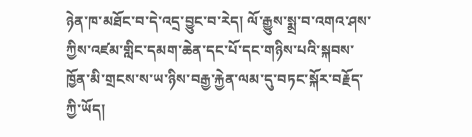ཉེན་ཁ་མཐོང་བ་དེ་འདྲ་བྱུང་བ་རེད། ལོ་རྒྱུས་སྨྲ་བ་འགའ་ཤས་ཀྱིས་འཛམ་གླིང་དམག་ཆེན་དང་པོ་དང་གཉིས་པའི་སྐབས་ཁྱོན་མི་གྲངས་ས་ཡ་ཉིས་བརྒྱ་རྐྱེན་ལམ་དུ་བཏང་སྐོར་བརྗོད་ཀྱི་ཡོད།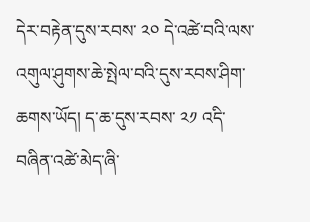དེར་བརྟེན་དུས་རབས་ ༢༠ དེ་འཚེ་བའི་ལས་འགུལ་ཤུགས་ཆེ་སྤེལ་བའི་དུས་རབས་ཤིག་ཆགས་ཡོད། ད་ཆ་དུས་རབས་ ༢༡ འདི་བཞིན་འཚེ་མེད་ཞི་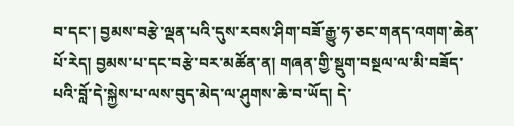བ་དང་། བྱམས་བརྩེ་ལྡན་པའི་དུས་རབས་ཤིག་བཟོ་རྒྱུ་ཧ་ཅང་གནད་འགག་ཆེན་པོ་རེད། བྱམས་པ་དང་བརྩེ་བར་མཚོན་ན། གཞན་གྱི་སྡུག་བསྔལ་ལ་མི་བཟོད་པའི་བློ་དེ་སྐྱེས་པ་ལས་བུད་མེད་ལ་ཤུགས་ཆེ་བ་ཡོད། དེ་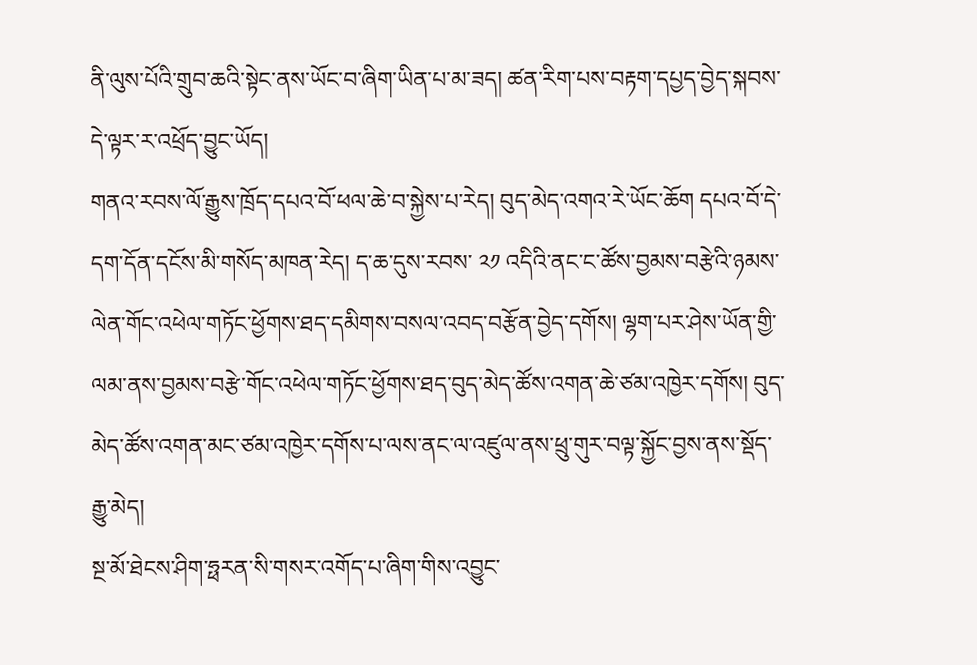ནི་ལུས་པོའི་གྲུབ་ཆའི་སྟེང་ནས་ཡོང་བ་ཞིག་ཡིན་པ་མ་ཟད། ཚན་རིག་པས་བརྟག་དཔྱད་བྱེད་སྐབས་དེ་ལྟར་ར་འཕྲོད་བྱུང་ཡོད།
གནའ་རབས་ལོ་རྒྱུས་ཁྲོད་དཔའ་བོ་ཕལ་ཆེ་བ་སྐྱེས་པ་རེད། བུད་མེད་འགའ་རེ་ཡོང་ཆོག དཔའ་བོ་དེ་དག་དོན་དངོས་མི་གསོད་མཁན་རེད། ད་ཆ་དུས་རབས་ ༢༡ འདིའི་ནང་ང་ཚོས་བྱམས་བརྩེའི་ཉམས་ལེན་གོང་འཕེལ་གཏོང་ཕྱོགས་ཐད་དམིགས་བསལ་འབད་བརྩོན་བྱེད་དགོས། ལྷག་པར་ཤེས་ཡོན་གྱི་ལམ་ནས་བྱམས་བརྩེ་གོང་འཕེལ་གཏོང་ཕྱོགས་ཐད་བུད་མེད་ཚོས་འགན་ཆེ་ཙམ་འཁྱེར་དགོས། བུད་མེད་ཚོས་འགན་མང་ཙམ་འཁྱེར་དགོས་པ་ལས་ནང་ལ་འཛུལ་ནས་ཕྲུ་གུར་བལྟ་སྐྱོང་བྱས་ནས་སྡོད་རྒྱུ་མེད།
སྔ་མོ་ཐེངས་ཤིག་ཧྥརན་སི་གསར་འགོད་པ་ཞིག་གིས་འབྱུང་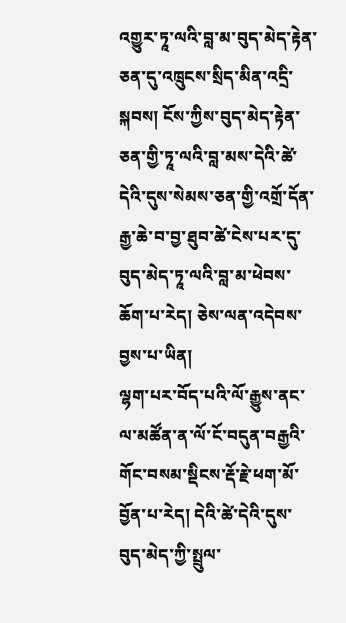འགྱུར་ཏཱ་ལའི་བླ་མ་བུད་མེད་རྟེན་ཅན་དུ་འཁྲུངས་སྲིད་མིན་འདྲི་སྐབས། ངོས་ཀྱིས་བུད་མེད་རྟེན་ཅན་གྱི་ཏཱ་ལའི་བླ་མས་དེའི་ཚེ་དེའི་དུས་སེམས་ཅན་གྱི་འགྲོ་དོན་རྒྱ་ཆེ་བ་བྱ་ཐུབ་ཚེ་ངེས་པར་དུ་བུད་མེད་ཏཱ་ལའི་བླ་མ་ཕེབས་ཆོག་པ་རེད། ཅེས་ལན་འདེབས་བྱས་པ་ཡིན།
ལྷག་པར་བོད་པའི་ལོ་རྒྱུས་ནང་ལ་མཚོན་ན་ལོ་ངོ་བདུན་བརྒྱའི་གོང་བསམ་སྡིངས་རྡོ་རྗེ་ཕག་མོ་བྱོན་པ་རེད། དེའི་ཚེ་དེའི་དུས་བུད་མེད་ཀྱི་སྤྲུལ་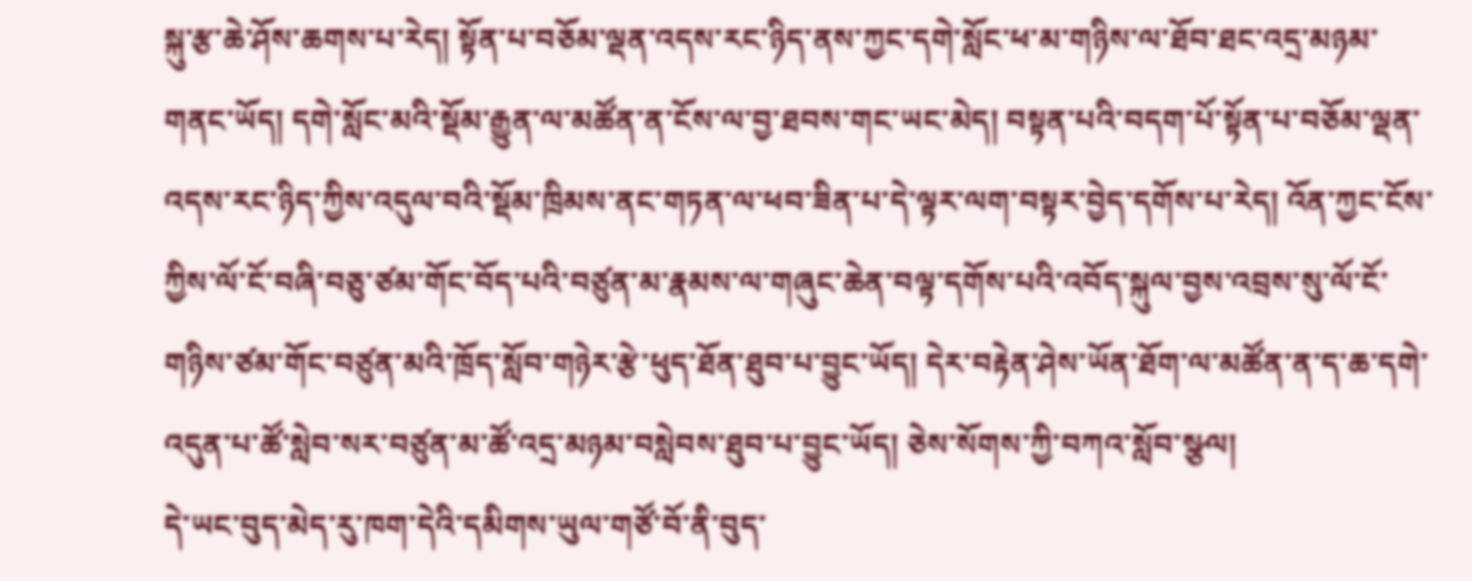སྐུ་རྩ་ཆེ་ཤོས་ཆགས་པ་རེད། སྟོན་པ་བཅོམ་ལྡན་འདས་རང་ཉིད་ནས་ཀྱང་དགེ་སློང་ཕ་མ་གཉིས་ལ་ཐོབ་ཐང་འདྲ་མཉམ་གནང་ཡོད། དགེ་སློང་མའི་སྡོམ་རྒྱུན་ལ་མཚོན་ན་ངོས་ལ་བྱ་ཐབས་གང་ཡང་མེད། བསྟན་པའི་བདག་པོ་སྟོན་པ་བཅོམ་ལྡན་འདས་རང་ཉིད་ཀྱིས་འདུལ་བའི་སྡོམ་ཁྲིམས་ནང་གཏན་ལ་ཕབ་ཟིན་པ་དེ་ལྟར་ལག་བསྟར་བྱེད་དགོས་པ་རེད། འོན་ཀྱང་ངོས་ཀྱིས་ལོ་ངོ་བཞི་བཅུ་ཙམ་གོང་བོད་པའི་བཙུན་མ་རྣམས་ལ་གཞུང་ཆེན་བལྟ་དགོས་པའི་འབོད་སྐུལ་བྱས་འབྲས་སུ་ལོ་ངོ་གཉིས་ཙམ་གོང་བཙུན་མའི་ཁྲོད་སློབ་གཉེར་རྩེ་ཕུད་ཐོན་ཐུབ་པ་བྱུང་ཡོད། དེར་བརྟེན་ཤེས་ཡོན་ཐོག་ལ་མཚོན་ན་ད་ཆ་དགེ་འདུན་པ་ཚོ་སླེབ་སར་བཙུན་མ་ཚོ་འདྲ་མཉམ་བསླེབས་ཐུབ་པ་བྱུང་ཡོད། ཅེས་སོགས་ཀྱི་བཀའ་སློབ་སྩལ།
དེ་ཡང་བུད་མེད་རུ་ཁག་དེའི་དམིགས་ཡུལ་གཙོ་བོ་ནི་བུད་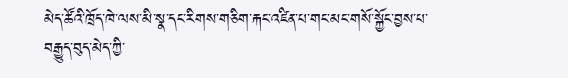མེད་ཚོའི་ཁྲོད་ཁེ་ལས་མི་སྣ་དང་རིགས་གཅིག་རྐང་འཛིན་པ་གང་མང་གསོ་སྐྱོང་བྱས་པ་བརྒྱུད་བུད་མེད་ཀྱི་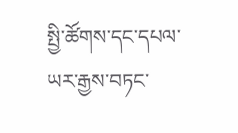སྤྱི་ཚོགས་དང་དཔལ་ཡར་རྒྱས་བཏང་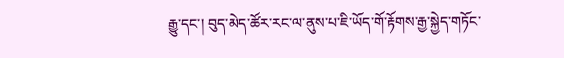རྒྱུ་དང་། བུད་མེད་ཚོར་རང་ལ་ནུས་པ་ཇི་ཡོད་གོ་རྟོགས་རྒྱ་སྐྱེད་གཏོང་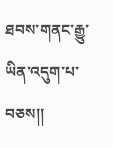ཐབས་གནང་རྒྱུ་ཡིན་འདུག་པ་བཅས།།